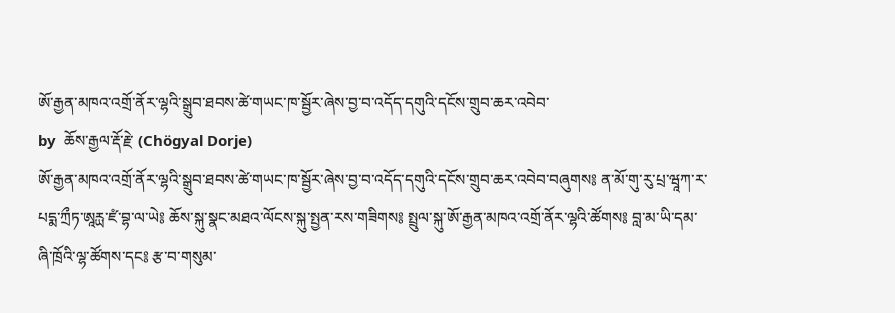ཨོ་རྒྱན་མཁའ་འགྲོ་ནོར་ལྷའི་སྒྲུབ་ཐབས་ཚེ་གཡང་ཁ་སྦྱོར་ཞེས་བྱ་བ་འདོད་དགུའི་དངོས་གྲུབ་ཆར་འབེབ་
by  ཆོས་རྒྱལ་རྡོ་རྗེ་ (Chögyal Dorje)
ཨོ་རྒྱན་མཁའ་འགྲོ་ནོར་ལྷའི་སྒྲུབ་ཐབས་ཚེ་གཡང་ཁ་སྦྱོར་ཞེས་བྱ་བ་འདོད་དགུའི་དངོས་གྲུབ་ཆར་འབེབ་བཞུགས༔ ན་མོ་གུ་རུ་པྲ་ཝཱཀ་ར་པདྨ་ཀྲྀཏ་ཨཱརྻ་ཛཾ་བྷ་ལ་ཡེ༔ ཆོས་སྐུ་སྣང་མཐའ་ལོངས་སྐུ་སྤྱན་རས་གཟིགས༔ སྤྲུལ་སྐུ་ཨོ་རྒྱན་མཁའ་འགྲོ་ནོར་ལྷའི་ཚོགས༔ བླ་མ་ཡི་དམ་ཞི་ཁྲོའི་ལྷ་ཚོགས་དང༔ རྩ་བ་གསུམ་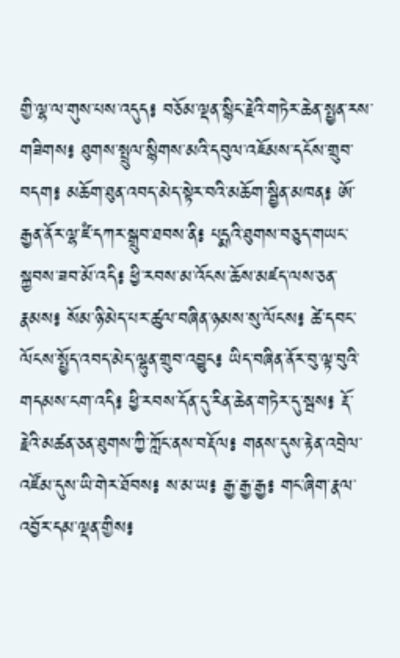གྱི་ལྷ་ལ་གུས་པས་འདུད༔ བཅོམ་ལྡན་སྙིང་རྗེའི་གཏེར་ཆེན་སྤྱན་རས་གཟིགས༔ ཐུགས་སྤྲུལ་སྙིགས་མའི་དབུལ་འཇོམས་དངོས་གྲུབ་བདག༔ མཆོག་ཐུན་འབད་མེད་སྟེར་བའི་མཆོག་སྦྱིན་མཁན༔ ཨོ་རྒྱན་ནོར་ལྷ་ཛཾ་དཀར་སྒྲུབ་ཐབས་ནི༔ པདྨའི་ཐུགས་བཅུད་གཡང་སྐྱབས་ཟབ་མོ་འདི༔ ཕྱི་རབས་མ་འོངས་ཆོས་མཛད་ལས་ཅན་རྣམས༔ སོམ་ཉི་མེད་པར་ཚུལ་བཞིན་ཉམས་སུ་ལོངས༔ ཚེ་དབང་ལོངས་སྤྱོད་འབད་མེད་ལྷུན་གྲུབ་འབྱུང༔ ཡིད་བཞིན་ནོར་བུ་ལྟ་བུའི་གདམས་ངག་འདི༔ ཕྱི་རབས་དོན་དུ་རིན་ཆེན་གཏེར་དུ་སྦས༔ རྡོ་རྗེའི་མཚན་ཅན་ཐུགས་ཀྱི་ཀློང་ནས་བརྡོལ༔ གནས་དུས་རྟེན་འབྲེལ་འཛོམ་དུས་ཡི་གེར་ཐོབས༔ ས་མ་ཡ༔ རྒྱ་རྒྱ་རྒྱ༔ གང་ཞིག་རྣལ་འབྱོར་དམ་ལྡན་གྱིས༔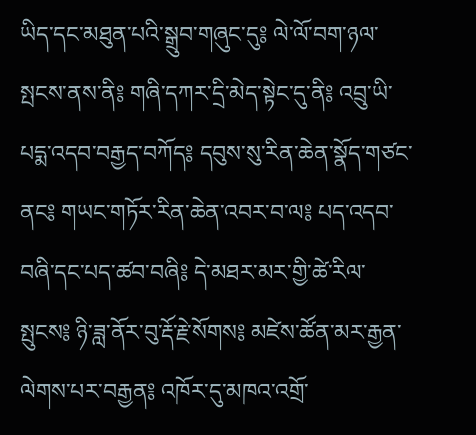ཡིད་དང་མཐུན་པའི་སྒྲུབ་གཞུང་དུ༔ ལེ་ལོ་བག་ཉལ་སྤངས་ནས་ནི༔ གཞི་དཀར་དྲི་མེད་སྟེང་དུ་ནི༔ འབྲུ་ཡི་པདྨ་འདབ་བརྒྱད་བཀོད༔ དབུས་སུ་རིན་ཆེན་སྣོད་གཙང་ནང༔ གཡང་གཏོར་རིན་ཆེན་འབར་བ་ལ༔ པད་འདབ་བཞི་དང་པད་ཚབ་བཞི༔ དེ་མཐར་མར་གྱི་ཚེ་རིལ་སྤུངས༔ ཉི་ཟླ་ནོར་བུ་རྡོ་རྗེ་སོགས༔ མཛེས་ཚོན་མར་རྒྱན་ལེགས་པར་བརྒྱན༔ འཁོར་དུ་མཁའ་འགྲོ་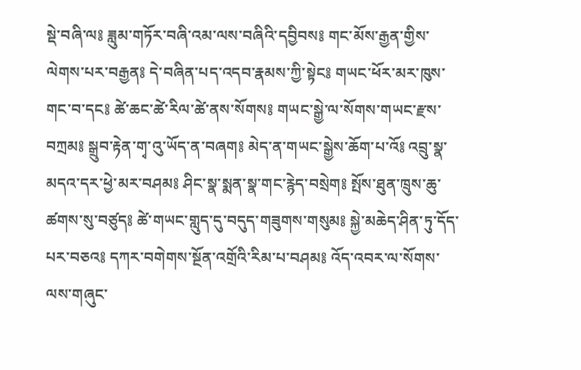སྡེ་བཞི་ལ༔ ཟླུམ་གཏོར་བཞི་འམ་ལས་བཞིའི་དབྱིབས༔ གང་མོས་རྒྱན་གྱིས་ལེགས་པར་བརྒྱན༔ དེ་བཞིན་པད་འདབ་རྣམས་ཀྱི་སྟེང༔ གཡང་ཕོར་མར་ཁུས་གང་བ་དང༔ ཚེ་ཆང་ཚེ་རིལ་ཚེ་ནས་སོགས༔ གཡང་སྒྱེ་ལ་སོགས་གཡང་རྫས་བཀྲམ༔ སྒྲུབ་རྟེན་གྭ་འུ་ཡོད་ན་བཞག༔ མེད་ན་གཡང་སྒྱེས་ཆོག་པ་འོ༔ འབྲུ་སྣ་མདའ་དར་ཕྱེ་མར་བཤམ༔ ཤིང་སྣ་སྨན་སྣ་གང་རྙེད་བསྲེག༔ སྤོས་ཐུན་ཁྲུས་ཆུ་ཚགས་སུ་བཙུད༔ ཚེ་གཡང་གླུད་དུ་བདུད་གཟུགས་གསུམ༔ སྐྱེ་མཆེད་ཤིན་ཏུ་དོད་པར་བཅའ༔ དཀར་བགེགས་སྔོན་འགྲོའི་རིམ་པ་བཤམ༔ འོད་འབར་ལ་སོགས་ལས་གཞུང་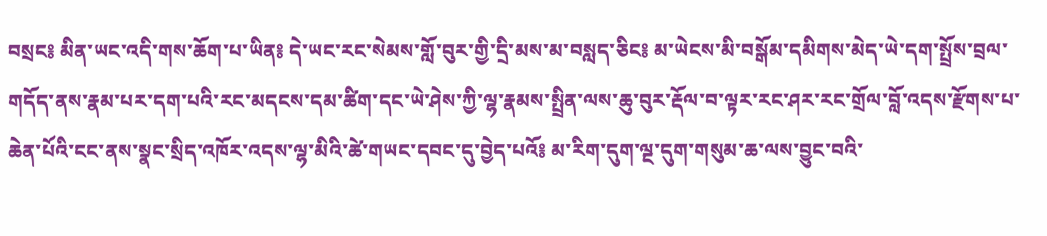བསྲང༔ མིན་ཡང་འདི་གས་ཆོག་པ་ཡིན༔ དེ་ཡང་རང་སེམས་གློ་བུར་གྱི་དྲི་མས་མ་བསླད་ཅིང༔ མ་ཡེངས་མི་བསྒོམ་དམིགས་མེད་ཡེ་དག་སྤྲོས་བྲལ་གདོད་ནས་རྣམ་པར་དག་པའི་རང་མདངས་དམ་ཚིག་དང་ཡེ་ཤེས་ཀྱི་ལྷ་རྣམས་སྤྲིན་ལས་ཆུ་བུར་རྡོལ་བ་ལྟར་རང་ཤར་རང་གྲོལ་བློ་འདས་རྫོགས་པ་ཆེན་པོའི་ངང་ནས་སྣང་སྲིད་འཁོར་འདས་ལྷ་མིའི་ཚེ་གཡང་དབང་དུ་བྱེད་པའོ༔ མ་རིག་དུག་ལྔ་དུག་གསུམ་ཆ་ལས་བྱུང་བའི་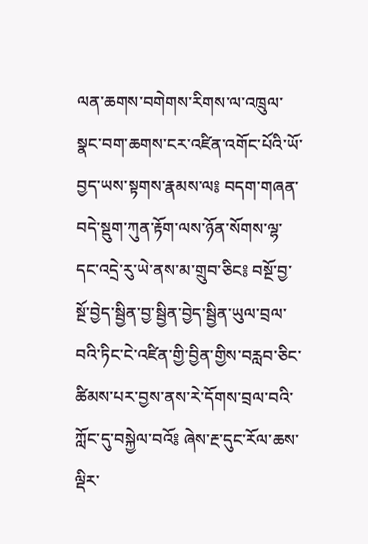ལན་ཆགས་བགེགས་རིགས་ལ་འཁྲུལ་སྣང་བག་ཆགས་ངར་འཛིན་འགོང་པོའི་ཡོ་བྱད་ཡས་སྟགས་རྣམས་ལ༔ བདག་གཞན་བདེ་སྡུག་ཀུན་རྟོག་ལས་ཉོན་སོགས་ལྷ་དང་འདྲེ་རུ་ཡེ་ནས་མ་གྲུབ་ཅིང༔ བསྔོ་བྱ་སྔོ་བྱེད་སྦྱིན་བྱ་སྦྱིན་བྱེད་སྦྱིན་ཡུལ་བྲལ་བའི་ཏིང་ངེ་འཛིན་གྱི་བྱིན་གྱིས་བརླབ་ཅིང་ཚིམས་པར་བྱས་ནས་རེ་དོགས་བྲལ་བའི་ཀློང་དུ་བསྐྱེལ་བའོ༔ ཞེས་རྔ་དུང་རོལ་ཆས་ལྡིར་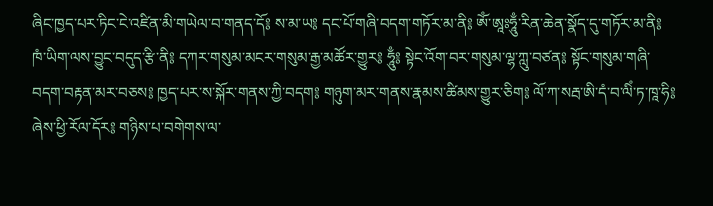ཞིང་ཁྱད་པར་ཏིང་ངེ་འཛིན་མི་གཡེལ་བ་གནད་དོ༔ ས་མ་ཡ༔ དང་པོ་གཞི་བདག་གཏོར་མ་ནི༔ ཨོཾ་ཨཱཿཧཱུྃ་རིན་ཆེན་སྣོད་དུ་གཏོར་མ་ནི༔ ཁཾ་ཡིག་ལས་བྱུང་བདུད་རྩི་ནི༔ དཀར་གསུམ་མངར་གསུམ་རྒྱ་མཚོར་གྱུར༔ ཧཱུྃ༔ སྟེང་འོག་བར་གསུམ་ལྷ་ཀླུ་བཙན༔ སྟོང་གསུམ་གཞི་བདག་བརྟན་མར་བཅས༔ ཁྱད་པར་ས་སྐོར་གནས་ཀྱི་བདག༔ གཉུག་མར་གནས་རྣམས་ཚིམས་གྱུར་ཅིག༔ ལོ་ཀ་སརྦ་ཨི་དཾ་བ་ལིཾ་ཏ་ཁཱ་ཧི༔ ཞེས་ཕྱི་རོལ་དོར༔ གཉིས་པ་བགེགས་ལ་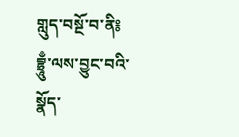གླུད་བསྔོ་བ་ནི༔ བྷྲཱུྃ་ལས་བྱུང་བའི་སྣོད་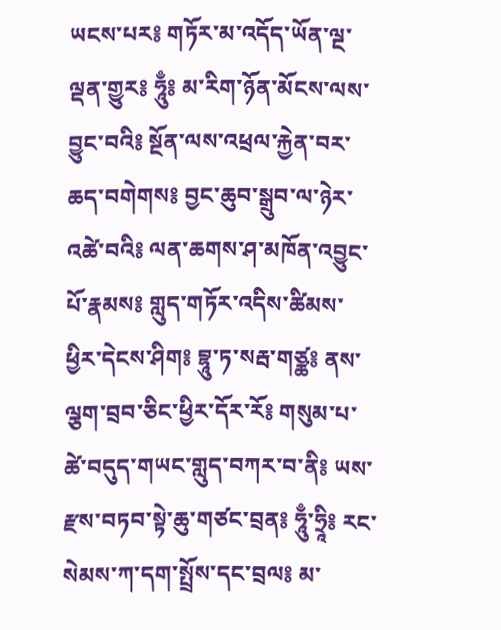ཡངས་པར༔ གཏོར་མ་འདོད་ཡོན་ལྔ་ལྡན་གྱུར༔ ཧཱུྃ༔ མ་རིག་ཉོན་མོངས་ལས་བྱུང་བའི༔ སྔོན་ལས་འཕྲལ་རྐྱེན་བར་ཆད་བགེགས༔ བྱང་ཆུབ་སྒྲུབ་ལ་ཉེར་འཚེ་བའི༔ ལན་ཆགས་ཤ་མཁོན་འབྱུང་པོ་རྣམས༔ གླུད་གཏོར་འདིས་ཚིམས་ཕྱིར་དེངས་ཤིག༔ བྷཱུ་ཏ་སརྦ་གཙྪ༔ ནས་ལྕག་བྲབ་ཅིང་ཕྱིར་དོར་རོ༔ གསུམ་པ་ཚེ་བདུད་གཡང་གླུད་བཀར་བ་ནི༔ ཡས་རྫས་བཏབ་སྟེ་ཆུ་གཙང་བྲན༔ ཧཱུྃ་ཧྲཱི༔ རང་སེམས་ཀ་དག་སྤྲོས་དང་བྲལ༔ མ་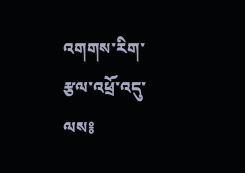འགགས་རིག་རྩལ་འཕྲོ་འདུ་ལས༔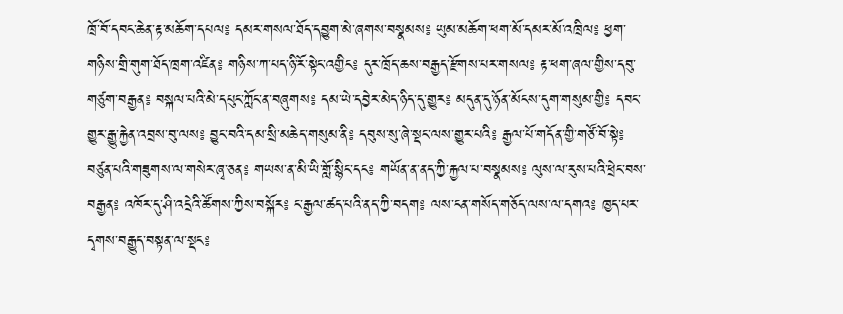ཁྲོ་བོ་དབང་ཆེན་རྟ་མཆོག་དཔལ༔ དམར་གསལ་ཐོད་དབྱུག་མེ་ཞགས་བསྣམས༔ ཡུམ་མཆོག་ཕག་མོ་དམར་མོ་འཁྲིལ༔ ཕྱག་གཉིས་གྲི་གུག་ཐོད་ཁྲག་འཛིན༔ གཉིས་ཀ་པད་ཉི་རོ་སྟེང་འགྱིང༔ དུར་ཁྲོད་ཆས་བརྒྱད་རྫོགས་པར་གསལ༔ རྟ་ཕག་ཞལ་གྱིས་དབུ་གཙུག་བརྒྱན༔ བསྐལ་པའི་མེ་དཔུང་ཀློང་ན་བཞུགས༔ དམ་ཡེ་དབྱེར་མེད་ཉིད་དུ་གྱུར༔ མདུན་དུ་ཉོན་མོངས་དུག་གསུམ་གྱི༔ དབང་གྱུར་རྒྱུ་རྐྱེན་འབྲས་བུ་ལས༔ བྱུང་བའི་དམ་སྲི་མཆེད་གསུམ་ནི༔ དབུས་སུ་ཞེ་སྡང་ལས་གྱུར་པའི༔ རྒྱལ་པོ་གདོན་གྱི་གཙོ་བོ་སྟེ༔ བཙུན་པའི་གཟུགས་ལ་གསེར་ཞྭ་ཅན༔ གཡས་ན་མི་ཡི་གློ་སྙིང་དང༔ གཡོན་ན་ནད་ཀྱི་རྐྱལ་པ་བསྣམས༔ ལུས་ལ་རུས་པའི་ཕྲེང་བས་བརྒྱན༔ འཁོར་དུ་ཤི་འདྲེའི་ཚོགས་ཀྱིས་བསྐོར༔ ང་རྒྱལ་ཚད་པའི་ནད་ཀྱི་བདག༔ ལས་ངན་གསོད་གཅོད་ལས་ལ་དགའ༔ ཁྱད་པར་དྭགས་བརྒྱུད་བསྟན་ལ་སྡང༔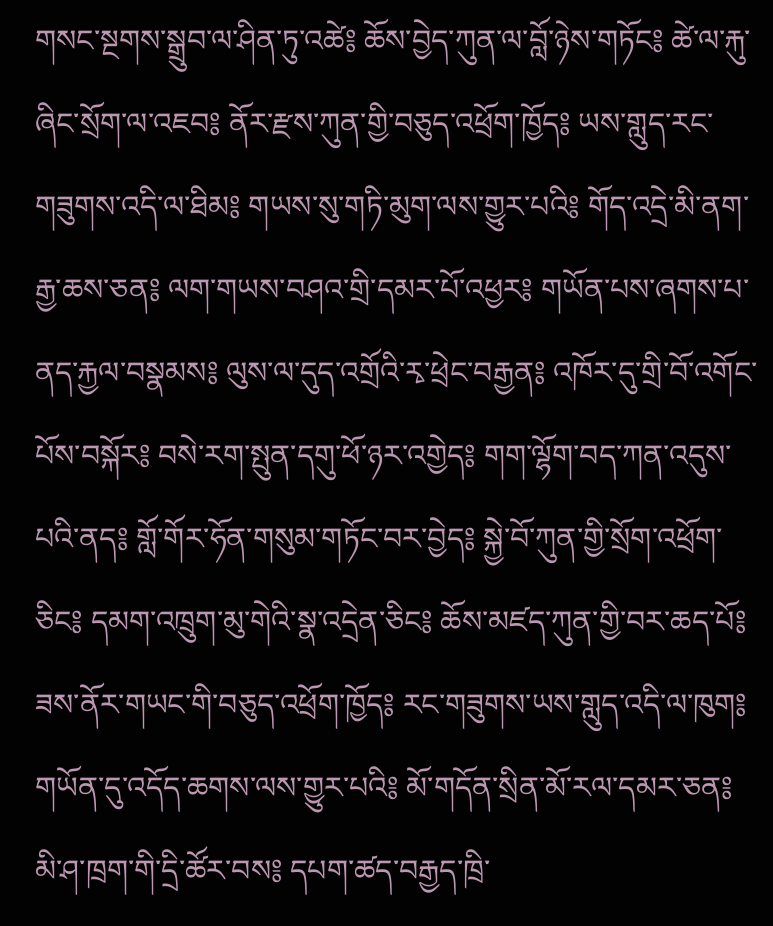གསང་སྔགས་སྒྲུབ་ལ་ཤིན་ཏུ་འཚེ༔ ཆོས་བྱེད་ཀུན་ལ་བློ་ཉེས་གཏོང༔ ཚེ་ལ་རྐུ་ཞིང་སྲོག་ལ་འཇབ༔ ནོར་རྫས་ཀུན་གྱི་བཅུད་འཕྲོག་ཁྱོད༔ ཡས་གླུད་རང་གཟུགས་འདི་ལ་ཐིམ༔ གཡས་སུ་གཏི་མུག་ལས་གྱུར་པའི༔ གོད་འདྲེ་མི་ནག་རྒྱ་ཆས་ཅན༔ ལག་གཡས་བཤའ་གྲི་དམར་པོ་འཕྱར༔ གཡོན་པས་ཞགས་པ་ནད་རྐྱལ་བསྣམས༔ ལུས་ལ་དུད་འགྲོའི་རྭ་ཕྲེང་བརྒྱན༔ འཁོར་དུ་གྲི་བོ་འགོང་པོས་བསྐོར༔ བསེ་རག་སྤུན་དགུ་ཕོ་ཉར་འགྱེད༔ གག་ལྷོག་བད་ཀན་འདུས་པའི་ནད༔ གློ་གོར་ཧོན་གསུམ་གཏོང་བར་བྱེད༔ སྐྱེ་བོ་ཀུན་གྱི་སྲོག་འཕྲོག་ཅིང༔ དམག་འཁྲུག་མུ་གེའི་སྣ་འདྲེན་ཅིང༔ ཆོས་མཛད་ཀུན་གྱི་བར་ཆད་པོ༔ ཟས་ནོར་གཡང་གི་བཅུད་འཕྲོག་ཁྱོད༔ རང་གཟུགས་ཡས་གླུད་འདི་ལ་ཁུག༔ གཡོན་དུ་འདོད་ཆགས་ལས་གྱུར་པའི༔ མོ་གདོན་སྲིན་མོ་རལ་དམར་ཅན༔ མི་ཤ་ཁྲག་གི་དྲི་ཚོར་བས༔ དཔག་ཚད་བརྒྱད་ཁྲི་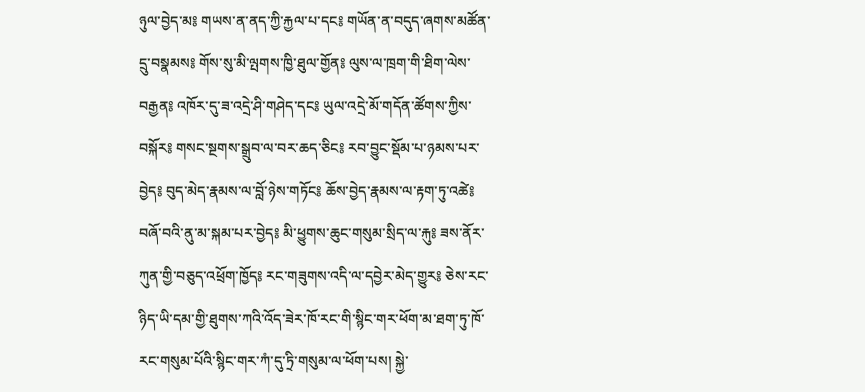ཉུལ་བྱེད་མ༔ གཡས་ན་ནད་ཀྱི་རྐྱལ་པ་དང༔ གཡོན་ན་བདུད་ཞགས་མཚོན་དྲུ་བསྣམས༔ གོས་སུ་མི་ལྤགས་ཁྱི་ཐུལ་གྱོན༔ ལུས་ལ་ཁྲག་གི་ཐིག་ལེས་བརྒྱན༔ འཁོར་དུ་ཟ་འདྲེ་ཤི་གཤེད་དང༔ ཡུལ་འདྲེ་མོ་གདོན་ཚོགས་ཀྱིས་བསྐོར༔ གསང་སྔགས་སྒྲུབ་ལ་བར་ཆད་ཅིང༔ རབ་བྱུང་སྡོམ་པ་ཉམས་པར་བྱེད༔ བུད་མེད་རྣམས་ལ་བློ་ཉེས་གཏོང༔ ཆོས་བྱེད་རྣམས་ལ་རྟག་ཏུ་འཚེ༔ བཞོ་བའི་ནུ་མ་སྐམ་པར་བྱེད༔ མི་ཕྱུགས་ཆུང་གསུམ་སྲིད་ལ་རྐུ༔ ཟས་ནོར་ཀུན་གྱི་བཅུད་འཕྲོག་ཁྱོད༔ རང་གཟུགས་འདི་ལ་དབྱེར་མེད་གྱུར༔ ཅེས་རང་ཉིད་ཡི་དམ་གྱི་ཐུགས་ཀའི་འོད་ཟེར་ཁོ་རང་གི་སྙིང་གར་ཕོག་མ་ཐག་ཏུ་ཁོ་རང་གསུམ་པོའི་སྙིང་གར་ཀཾ་དུ་ཏྲི་གསུམ་ལ་ཕོག་པས། སྐྱེ་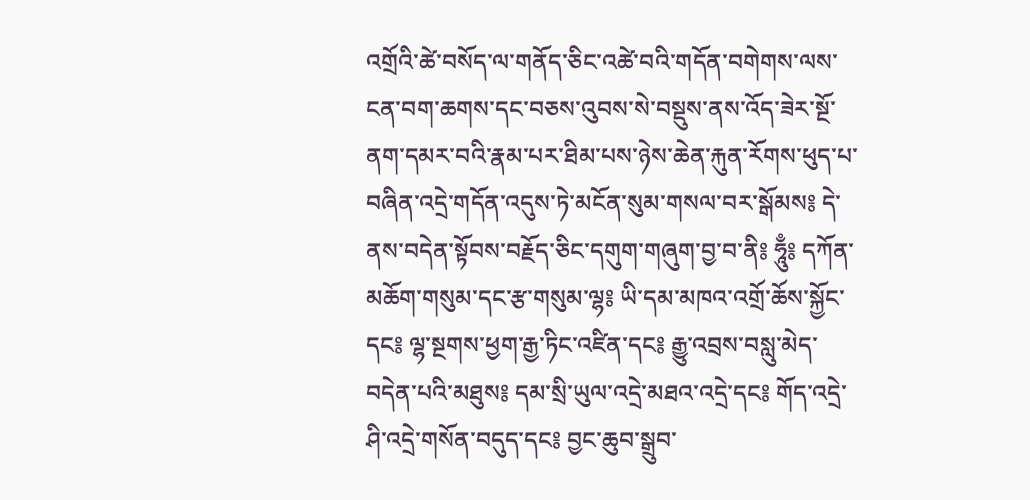འགྲོའི་ཚེ་བསོད་ལ་གནོད་ཅིང་འཚེ་བའི་གདོན་བགེགས་ལས་ངན་བག་ཆགས་དང་བཅས་འུབས་སེ་བསྡུས་ནས་འོད་ཟེར་སྔོ་ནག་དམར་བའི་རྣམ་པར་ཐིམ་པས་ཉེས་ཆེན་རྐུན་རོགས་ཕུད་པ་བཞིན་འདྲེ་གདོན་འདུས་ཏེ་མངོན་སུམ་གསལ་བར་སྒོམས༔ དེ་ནས་བདེན་སྟོབས་བརྗོད་ཅིང་དགུག་གཞུག་བྱ་བ་ནི༔ ཧཱུྃ༔ དཀོན་མཆོག་གསུམ་དང་རྩ་གསུམ་ལྷ༔ ཡི་དམ་མཁའ་འགྲོ་ཆོས་སྐྱོང་དང༔ ལྷ་སྔགས་ཕྱག་རྒྱ་ཏིང་འཛིན་དང༔ རྒྱུ་འབྲས་བསླུ་མེད་བདེན་པའི་མཐུས༔ དམ་སྲི་ཡུལ་འདྲེ་མཐའ་འདྲེ་དང༔ གོད་འདྲེ་ཤི་འདྲེ་གསོན་བདུད་དང༔ བྱང་ཆུབ་སྒྲུབ་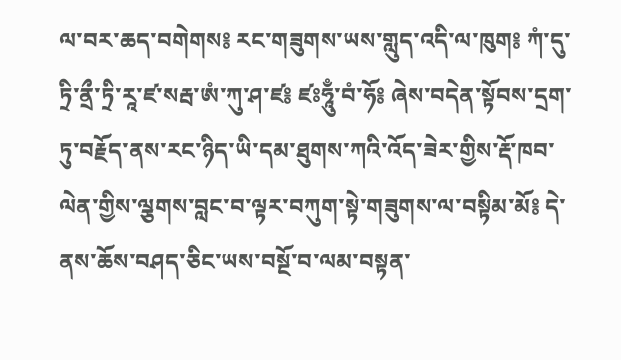ལ་བར་ཆད་བགེགས༔ རང་གཟུགས་ཡས་གླུད་འདི་ལ་ཁུག༔ ཀཾ་དུ་ཏྲི་ནྲྀ་ཏྲི་རཱ་ཛ་སརྦ་ཨཾ་ཀུ་ཤ་ཛ༔ ཛཿཧཱུྃ་བཾ་ཧོ༔ ཞེས་བདེན་སྟོབས་དྲག་ཏུ་བརྗོད་ནས་རང་ཉིད་ཡི་དམ་ཐུགས་ཀའི་འོད་ཟེར་གྱིས་རྡོ་ཁབ་ལེན་གྱིས་ལྕགས་བླང་བ་ལྟར་བཀུག་སྟེ་གཟུགས་ལ་བསྟིམ་མོ༔ དེ་ནས་ཆོས་བཤད་ཅིང་ཡས་བསྔོ་བ་ལམ་བསྟན་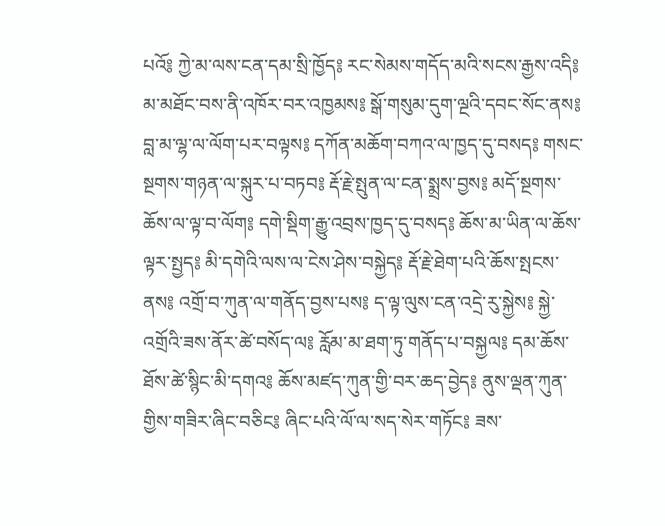པའོ༔ ཀྱེ་མ་ལས་ངན་དམ་སྲི་ཁྱོད༔ རང་སེམས་གདོད་མའི་སངས་རྒྱས་འདི༔ མ་མཐོང་བས་ནི་འཁོར་བར་འཁྱམས༔ སྒོ་གསུམ་དུག་ལྔའི་དབང་སོང་ནས༔ བླ་མ་ལྷ་ལ་ལོག་པར་བལྟས༔ དཀོན་མཆོག་བཀའ་ལ་ཁྱད་དུ་བསད༔ གསང་སྔགས་གཉན་ལ་སྐུར་པ་བཏབ༔ རྡོ་རྗེ་སྤུན་ལ་ངན་སྨྲས་བྱས༔ མདོ་སྔགས་ཆོས་ལ་ལྟ་བ་ལོག༔ དགེ་སྡིག་རྒྱུ་འབྲས་ཁྱད་དུ་བསད༔ ཆོས་མ་ཡིན་ལ་ཆོས་ལྟར་སྤྱད༔ མི་དགེའི་ལས་ལ་ངེས་ཤེས་བསྐྱེད༔ རྡོ་རྗེ་ཐེག་པའི་ཆོས་སྤངས་ནས༔ འགྲོ་བ་ཀུན་ལ་གནོད་བྱས་པས༔ ད་ལྟ་ལུས་ངན་འདྲེ་རུ་སྐྱེས༔ སྐྱེ་འགྲོའི་ཟས་ནོར་ཚེ་བསོད་ལ༔ རློམ་མ་ཐག་ཏུ་གནོད་པ་བསྐྱལ༔ དམ་ཆོས་ཐོས་ཚེ་སྙིང་མི་དགའ༔ ཆོས་མཛད་ཀུན་གྱི་བར་ཆད་བྱེད༔ ནུས་ལྡན་ཀུན་གྱིས་གཟིར་ཞིང་བཅིང༔ ཞིང་པའི་ལོ་ལ་སད་སེར་གཏོང༔ ཟས་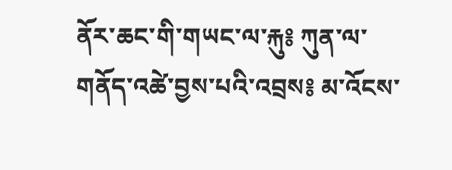ནོར་ཆང་གི་གཡང་ལ་རྐུ༔ ཀུན་ལ་གནོད་འཚེ་བྱས་པའི་འབྲས༔ མ་འོངས་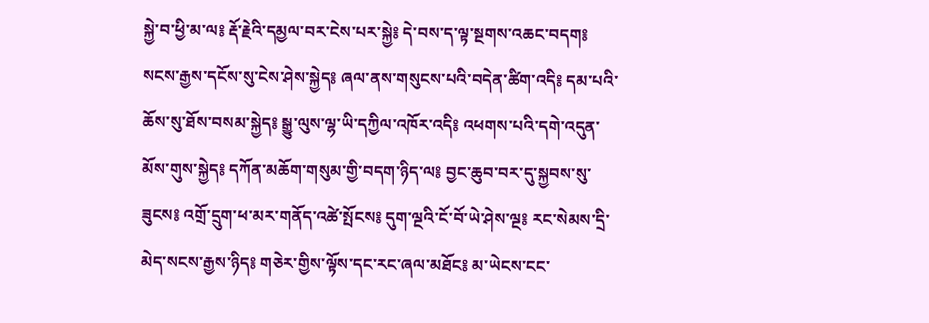སྐྱེ་བ་ཕྱི་མ་ལ༔ རྡོ་རྗེའི་དམྱལ་བར་ངེས་པར་སྐྱེ༔ དེ་བས་ད་ལྟ་སྔགས་འཆང་བདག༔ སངས་རྒྱས་དངོས་སུ་ངེས་ཤེས་སྐྱེད༔ ཞལ་ནས་གསུངས་པའི་བདེན་ཚིག་འདི༔ དམ་པའི་ཆོས་སུ་ཐོས་བསམ་སྐྱེད༔ སྒྱུ་ལུས་ལྷ་ཡི་དཀྱིལ་འཁོར་འདི༔ འཕགས་པའི་དགེ་འདུན་མོས་གུས་སྐྱེད༔ དཀོན་མཆོག་གསུམ་གྱི་བདག་ཉིད་ལ༔ བྱང་ཆུབ་བར་དུ་སྐྱབས་སུ་ཟུངས༔ འགྲོ་དྲུག་ཕ་མར་གནོད་འཚེ་སྤོངས༔ དུག་ལྔའི་ངོ་བོ་ཡེ་ཤེས་ལྔ༔ རང་སེམས་དྲི་མེད་སངས་རྒྱས་ཉིད༔ གཅེར་གྱིས་ལྟོས་དང་རང་ཞལ་མཐོང༔ མ་ཡེངས་ངང་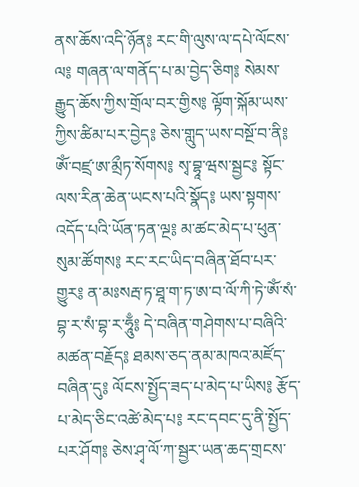ནས་ཆོས་འདི་ཉོན༔ རང་གི་ལུས་ལ་དཔེ་ལོངས་ལ༔ གཞན་ལ་གནོད་པ་མ་བྱེད་ཅིག༔ སེམས་རྒྱུད་ཆོས་ཀྱིས་གྲོལ་བར་གྱིས༔ ལྟོག་སྐོམ་ཡས་ཀྱིས་ཚིམ་པར་བྱེད༔ ཅེས་གླུད་ཡས་བསྔོ་བ་ནི༔ ཨོཾ་བཛྲ་ཨ་མྲྀཏ་སོགས༔ སྭ་བྷཱ་ཝས་སྦྱང༔ སྟོང་ལས་རིན་ཆེན་ཡངས་པའི་སྣོད༔ ཡས་སྟགས་འདོད་པའི་ཡོན་ཏན་ལྔ༔ མ་ཚང་མེད་པ་ཕུན་སུམ་ཚོགས༔ རང་རང་ཡིད་བཞིན་ཐོབ་པར་གྱུར༔ ན་མཿསརྦ་ཏ་ཐཱ་ག་ཏ་ཨ་བ་ལོ་ཀི་ཏེ་ཨོཾ་སཾ་བྷ་ར་སཾ་བྷ་ར་ཧཱུྃ༔ དེ་བཞིན་གཤེགས་པ་བཞིའི་མཚན་བརྗོད༔ ཐམས་ཅད་ནམ་མཁའ་མཛོད་བཞིན་དུ༔ ལོངས་སྤྱོད་ཟད་པ་མེད་པ་ཡིས༔ རྩོད་པ་མེད་ཅིང་འཚེ་མེད་པ༔ རང་དབང་དུ་ནི་སྤྱོད་པར་ཤོག༔ ཅེས་ཤྭ་ལོ་ཀ་སྦྱར་ཡན་ཆད་གྲངས་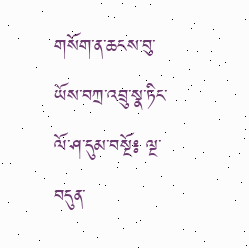གསོག་ན་ཆངས་བུ་ཡོས་བཀྲ་འབྲུ་སྣ་ཏིང་ལོ་ཤ་དུམ་བསྔོ༔ ལྔ་བདུན་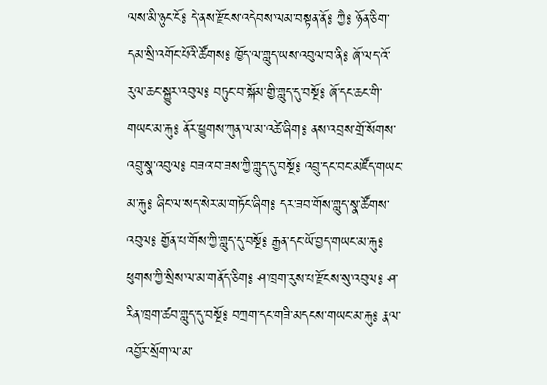ལས་མི་ཉུང་ངོ༔ དེ་ནས་རྫོངས་འདེབས་ལམ་བསྟན་ནོ༔ ཀྱཻ༔ ཉོན་ཅིག་དམ་སྲི་འགོང་པོའི་ཚོགས༔ ཁྱོད་ལ་གླུད་ཡས་འབུལ་བ་ནི༔ ཞོ་ལད་འོ་རུལ་ཆང་སྐྱུར་འབུལ༔ བཏུང་བ་སྐོམ་གྱི་གླུད་དུ་བསྔོ༔ ཞོ་དང་ཆང་གི་གཡང་མ་རྐུ༔ ནོར་ཕྱུགས་ཀུན་ལ་མ་འཚེ་ཞིག༔ ནས་འབྲས་གྲོ་སོགས་འབྲུ་སྣ་འབུལ༔ བཟའ་བ་ཟས་ཀྱི་གླུད་དུ་བསྔོ༔ འབྲུ་དང་བང་མཛོད་གཡང་མ་རྐུ༔ ཞིང་ལ་སད་སེར་མ་གཏོང་ཞིག༔ དར་ཟབ་གོས་གླུད་སྣ་ཚོགས་འབུལ༔ གྱོན་པ་གོས་ཀྱི་གླུད་དུ་བསྔོ༔ རྒྱན་དང་ཡོ་བྱད་གཡང་མ་རྐུ༔ ཕུགས་ཀྱི་སྲིས་ལ་མ་གནོད་ཅིག༔ ཤ་ཁྲག་རུས་པ་རྫོངས་སུ་འབུལ༔ ཤ་རིན་ཁྲག་ཚབ་གླུད་དུ་བསྔོ༔ བཀྲག་དང་གཟི་མདངས་གཡང་མ་རྐུ༔ རྣལ་འབྱོར་སྲོག་ལ་མ་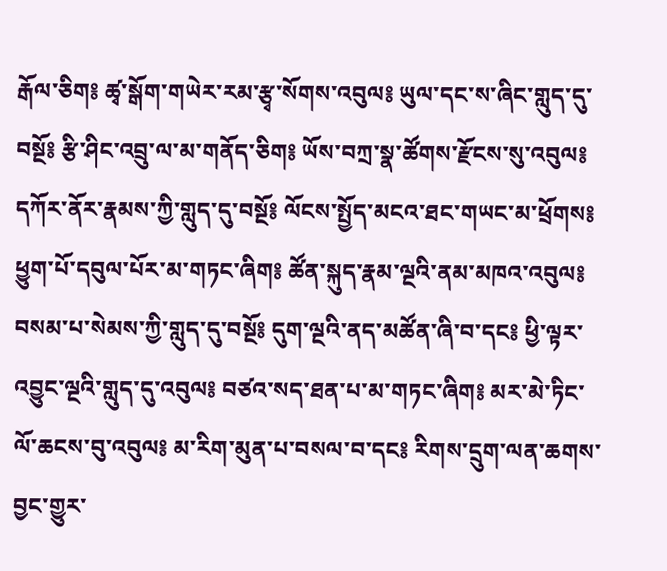རྒོལ་ཅིག༔ ཚྭ་སྒོག་གཡེར་རམ་རྩྭ་སོགས་འབུལ༔ ཡུལ་དང་ས་ཞིང་གླུད་དུ་བསྔོ༔ རྩི་ཤིང་འབྲུ་ལ་མ་གནོད་ཅིག༔ ཡོས་བཀྲ་སྣ་ཚོགས་རྫོངས་སུ་འབུལ༔ དཀོར་ནོར་རྣམས་ཀྱི་གླུད་དུ་བསྔོ༔ ལོངས་སྤྱོད་མངའ་ཐང་གཡང་མ་ཕྲོགས༔ ཕྱུག་པོ་དབུལ་པོར་མ་གཏང་ཞིག༔ ཚོན་སྐུད་རྣམ་ལྔའི་ནམ་མཁའ་འབུལ༔ བསམ་པ་སེམས་ཀྱི་གླུད་དུ་བསྔོ༔ དུག་ལྔའི་ནད་མཚོན་ཞི་བ་དང༔ ཕྱི་ལྟར་འབྱུང་ལྔའི་གླུད་དུ་འབུལ༔ བཙའ་སད་ཐན་པ་མ་གཏང་ཞིག༔ མར་མེ་ཏིང་ལོ་ཆངས་བུ་འབུལ༔ མ་རིག་མུན་པ་བསལ་བ་དང༔ རིགས་དྲུག་ལན་ཆགས་བྱང་གྱུར་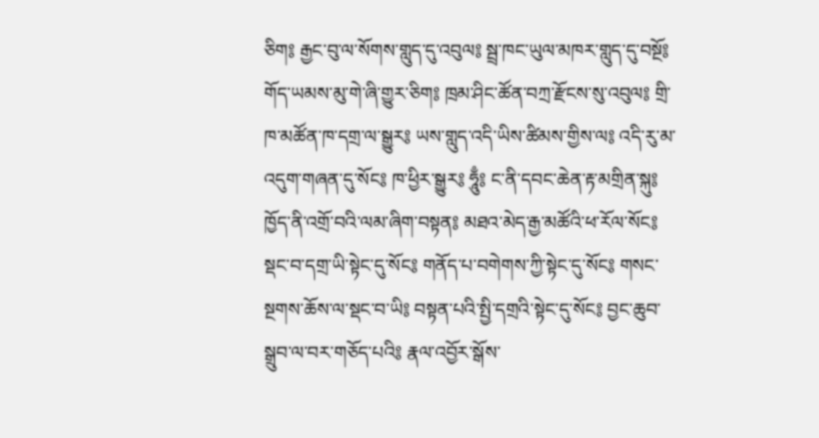ཅིག༔ རྒྱང་བུ་ལ་སོགས་གླུད་དུ་འབུལ༔ སྦྲ་ཁང་ཡུལ་མཁར་གླུད་དུ་བསྔོ༔ གོད་ཡམས་མུ་གེ་ཞི་གྱུར་ཅིག༔ ཁྲམ་ཤིང་ཚོན་བཀྲ་རྫོངས་སུ་འབུལ༔ གྲི་ཁ་མཚོན་ཁ་དགྲ་ལ་སྒྱུར༔ ཡས་གླུད་འདི་ཡིས་ཚིམས་གྱིས་ལ༔ འདི་རུ་མ་འདུག་གཞན་དུ་སོང༔ ཁ་ཕྱིར་སྒྱུར༔ ཧཱུྃ༔ ང་ནི་དབང་ཆེན་རྟ་མགྲིན་སྐུ༔ ཁྱོད་ནི་འགྲོ་བའི་ལམ་ཞིག་བསྟན༔ མཐའ་མེད་རྒྱ་མཚོའི་ཕ་རོལ་སོང༔ སྡང་བ་དགྲ་ཡི་སྟེང་དུ་སོང༔ གནོད་པ་བགེགས་ཀྱི་སྟེང་དུ་སོང༔ གསང་སྔགས་ཆོས་ལ་སྡང་བ་ཡི༔ བསྟན་པའི་སྤྱི་དགྲའི་སྟེང་དུ་སོང༔ བྱང་ཆུབ་སྒྲུབ་ལ་བར་གཅོད་པའི༔ རྣལ་འབྱོར་སྒོས་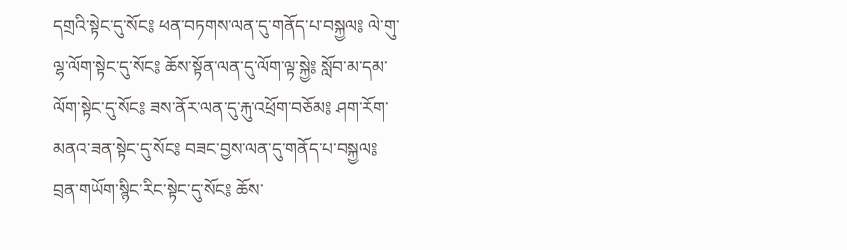དགྲའི་སྟེང་དུ་སོང༔ ཕན་བཏགས་ལན་དུ་གནོད་པ་བསྐྱལ༔ ལེ་གུ་ལྷ་ལོག་སྟེང་དུ་སོང༔ ཆོས་སྟོན་ལན་དུ་ལོག་ལྟ་སྐྱེ༔ སློབ་མ་དམ་ལོག་སྟེང་དུ་སོང༔ ཟས་ནོར་ལན་དུ་རྐུ་འཕྲོག་བཅོམ༔ ཤག་རོག་མནའ་ཟན་སྟེང་དུ་སོང༔ བཟང་བྱས་ལན་དུ་གནོད་པ་བསྐྱལ༔ བྲན་གཡོག་སྙིང་རིང་སྟེང་དུ་སོང༔ ཆོས་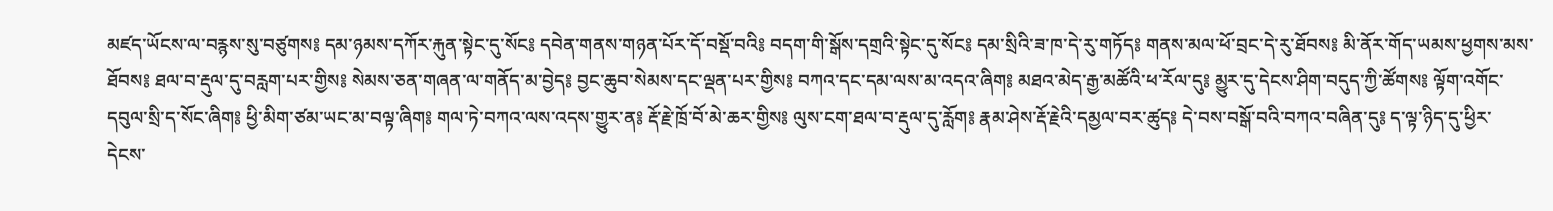མཛད་ཡོངས་ལ་བརྙས་སུ་བཙུགས༔ དམ་ཉམས་དཀོར་རྐུན་སྟེང་དུ་སོང༔ དབེན་གནས་གཉན་པོར་དོ་བསྡོ་བའི༔ བདག་གི་སྒོས་དགྲའི་སྟེང་དུ་སོང༔ དམ་སྲིའི་ཟ་ཁ་དེ་རུ་གཏོད༔ གནས་མལ་ཕོ་བྲང་དེ་རུ་ཐོབས༔ མི་ནོར་གོད་ཡམས་ཕྱགས་མས་ཐོབས༔ ཐལ་བ་རྡུལ་དུ་བརླག་པར་གྱིས༔ སེམས་ཅན་གཞན་ལ་གནོད་མ་བྱེད༔ བྱང་ཆུབ་སེམས་དང་ལྡན་པར་གྱིས༔ བཀའ་དང་དམ་ལས་མ་འདའ་ཞིག༔ མཐའ་མེད་རྒྱ་མཚོའི་ཕ་རོལ་དུ༔ མྱུར་དུ་དེངས་ཤིག་བདུད་ཀྱི་ཚོགས༔ ལྟོག་འགོང་དབུལ་སྲི་ད་སོང་ཞིག༔ ཕྱི་མིག་ཙམ་ཡང་མ་བལྟ་ཞིག༔ གལ་ཏེ་བཀའ་ལས་འདས་གྱུར་ན༔ རྡོ་རྗེ་ཁྲོ་བོ་མེ་ཆར་གྱིས༔ ལུས་ངག་ཐལ་བ་རྡུལ་དུ་རློག༔ རྣམ་ཤེས་རྡོ་རྗེའི་དམྱལ་བར་ཚུད༔ དེ་བས་བསྒོ་བའི་བཀའ་བཞིན་དུ༔ ད་ལྟ་ཉིད་དུ་ཕྱིར་དེངས་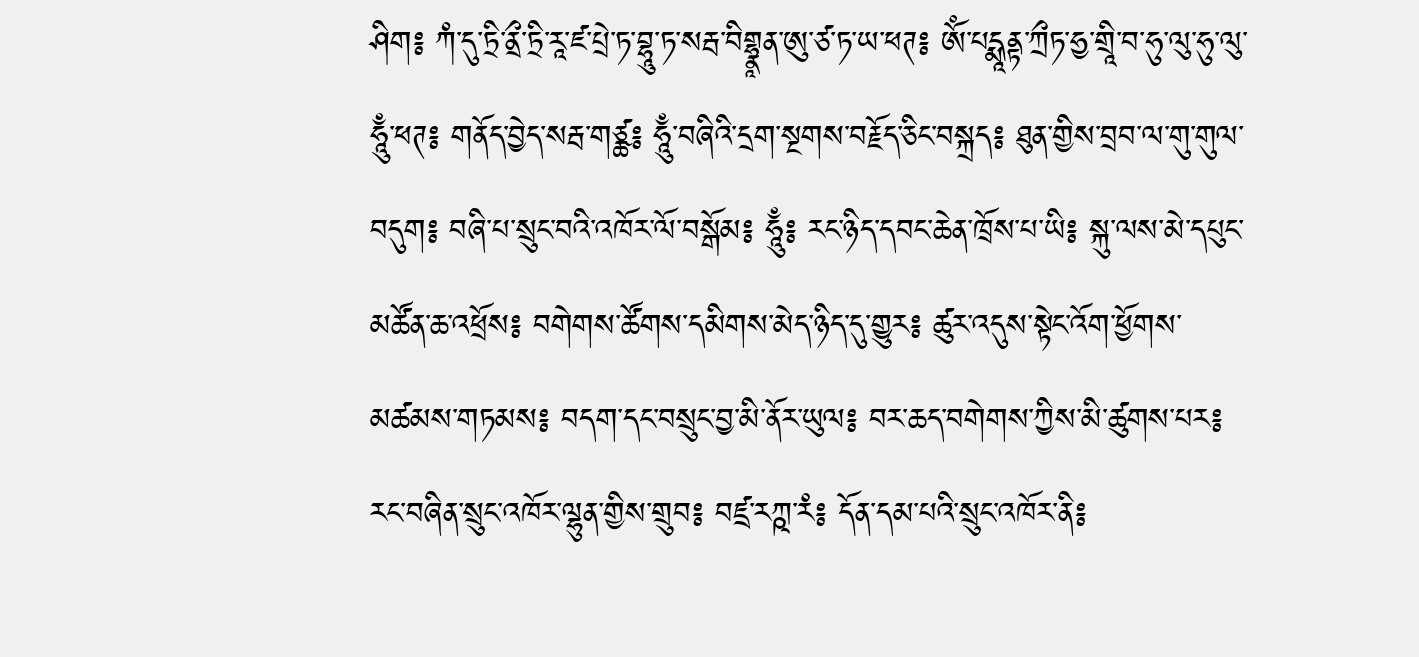ཤིག༔ ཀཾ་དུ་ཏྲི་ནྲྀ་ཏྲི་རཱ་ཛ་པྲེ་ཏ་བྷཱུ་ཏ་སརྦ་བིགྷྣཱན་ཨུ་ཙ་ཏ་ཡ་ཕཊ༔ ཨོཾ་པདྨཱནྟ་ཀྲྀཏ་ཧྱ་གྲཱི་བ་ཧུ་ལུ་ཧུ་ལུ་ཧཱུྃ་ཕཊ༔ གནོད་བྱེད་སརྦ་གཙྪ༔ ཧཱུྃ་བཞིའི་དྲག་སྔགས་བརྗོད་ཅིང་བསྐྲད༔ ཐུན་གྱིས་བྲབ་ལ་གུ་གུལ་བདུག༔ བཞི་པ་སྲུང་བའི་འཁོར་ལོ་བསྒོམ༔ ཧཱུྃ༔ རང་ཉིད་དབང་ཆེན་ཁྲོས་པ་ཡི༔ སྐུ་ལས་མེ་དཔུང་མཚོན་ཆ་འཕྲོས༔ བགེགས་ཚོགས་དམིགས་མེད་ཉིད་དུ་གྱུར༔ ཚུར་འདུས་སྟེང་འོག་ཕྱོགས་མཚམས་གཏམས༔ བདག་དང་བསྲུང་བྱ་མི་ནོར་ཡུལ༔ བར་ཆད་བགེགས་ཀྱིས་མི་ཚུགས་པར༔ རང་བཞིན་སྲུང་འཁོར་ལྷུན་གྱིས་གྲུབ༔ བཛྲ་རཀྵ་རཾ༔ དོན་དམ་པའི་སྲུང་འཁོར་ནི༔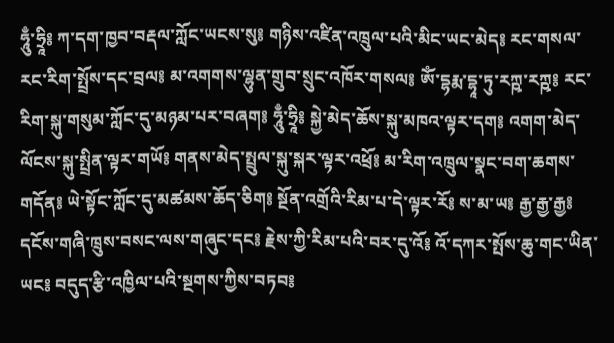ཧཱུྃ་ཧྲཱི༔ ཀ་དག་ཁྱབ་བརྡལ་ཀློང་ཡངས་སུ༔ གཉིས་འཛིན་འཁྲུལ་པའི་མིང་ཡང་མེད༔ རང་གསལ་རང་རིག་སྤྲོས་དང་བྲལ༔ མ་འགགས་ལྷུན་གྲུབ་སྲུང་འཁོར་གསལ༔ ཨོཾ་དྷརྨ་དྷཱ་ཏུ་རཀྵ་རཀྵ༔ རང་རིག་སྐུ་གསུམ་ཀློང་དུ་མཉམ་པར་བཞག༔ ཧཱུྃ་ཧྲཱི༔ སྐྱེ་མེད་ཆོས་སྐུ་མཁའ་ལྟར་དག༔ འགག་མེད་ལོངས་སྐུ་སྤྲིན་ལྟར་གཡོ༔ གནས་མེད་སྤྲུལ་སྐུ་སྐར་ལྟར་འཕྲོ༔ མ་རིག་འཁྲུལ་སྣང་བག་ཆགས་གདོན༔ ཡེ་སྟོང་ཀློང་དུ་མཚམས་ཆོད་ཅིག༔ སྔོན་འགྲོའི་རིམ་པ་དེ་ལྟར་རོ༔ ས་མ་ཡ༔ རྒྱ་རྒྱ་རྒྱ༔ དངོས་གཞི་ཁྲུས་བསང་ལས་གཞུང་དང༔ རྗེས་ཀྱི་རིམ་པའི་བར་དུ་འོ༔ འོ་དཀར་སྤོས་ཆུ་གང་ཡིན་ཡང༔ བདུད་རྩི་འཁྱིལ་པའི་སྔགས་ཀྱིས་བཏབ༔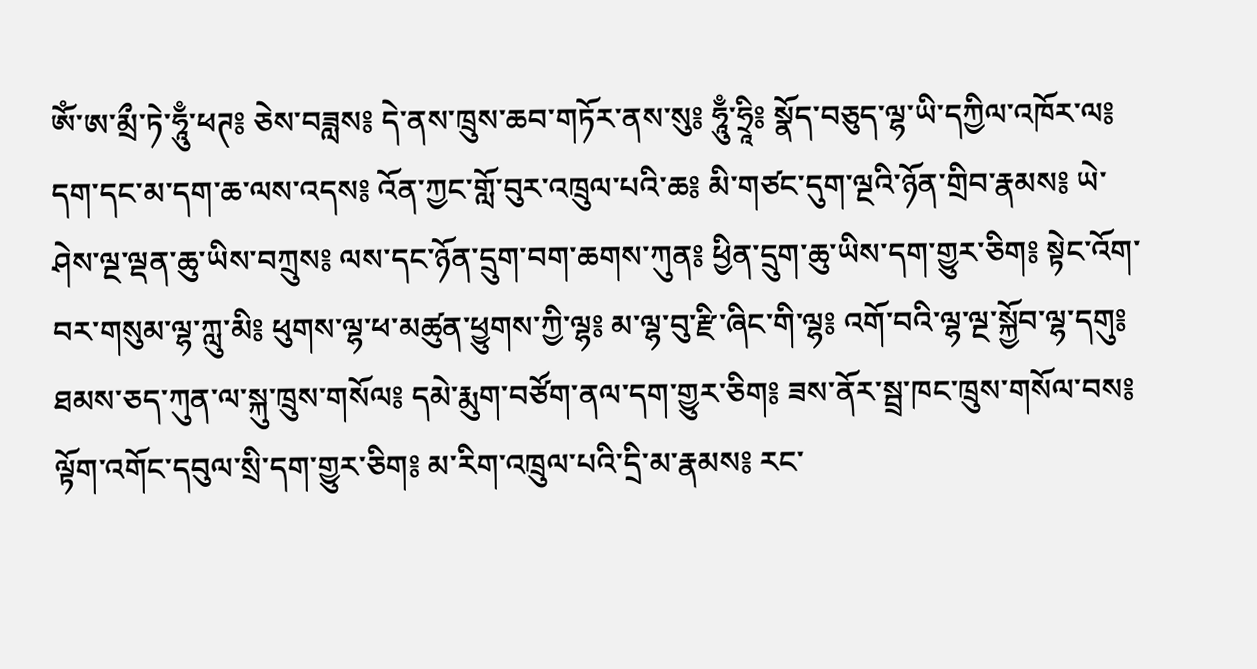ཨོཾ་ཨ་མྲྀ་ཏེ་ཧཱུྃ་ཕཊ༔ ཅེས་བཟླས༔ དེ་ནས་ཁྲུས་ཆབ་གཏོར་ནས་སུ༔ ཧཱུྃ་ཧྲཱི༔ སྣོད་བཅུད་ལྷ་ཡི་དཀྱིལ་འཁོར་ལ༔ དག་དང་མ་དག་ཆ་ལས་འདས༔ འོན་ཀྱང་གློ་བུར་འཁྲུལ་པའི་ཆ༔ མི་གཙང་དུག་ལྔའི་ཉོན་གྲིབ་རྣམས༔ ཡེ་ཤེས་ལྔ་ལྡན་ཆུ་ཡིས་བཀྲུས༔ ལས་དང་ཉོན་དྲུག་བག་ཆགས་ཀུན༔ ཕྱིན་དྲུག་ཆུ་ཡིས་དག་གྱུར་ཅིག༔ སྟེང་འོག་བར་གསུམ་ལྷ་ཀླུ་མི༔ ཕུགས་ལྷ་ཕ་མཚུན་ཕྱུགས་ཀྱི་ལྷ༔ མ་ལྷ་བུ་རྫི་ཞིང་གི་ལྷ༔ འགོ་བའི་ལྷ་ལྔ་སྐྱོབ་ལྷ་དགུ༔ ཐམས་ཅད་ཀུན་ལ་སྐུ་ཁྲུས་གསོལ༔ དམེ་རྨུག་བཙོག་ནལ་དག་གྱུར་ཅིག༔ ཟས་ནོར་སྦྲ་ཁང་ཁྲུས་གསོལ་བས༔ ལྟོག་འགོང་དབུལ་སྲི་དག་གྱུར་ཅིག༔ མ་རིག་འཁྲུལ་པའི་དྲི་མ་རྣམས༔ རང་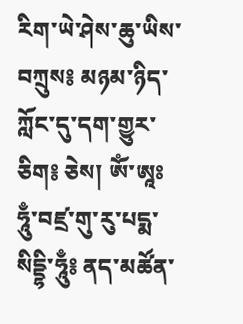རིག་ཡེ་ཤེས་ཆུ་ཡིས་བཀྲུས༔ མཉམ་ཉིད་ཀློང་དུ་དག་གྱུར་ཅིག༔ ཅེས། ཨོཾ་ཨཱཿཧཱུྃ་བཛྲ་གུ་རུ་པདྨ་སིདྡྷི་ཧཱུྃ༔ ནད་མཚོན་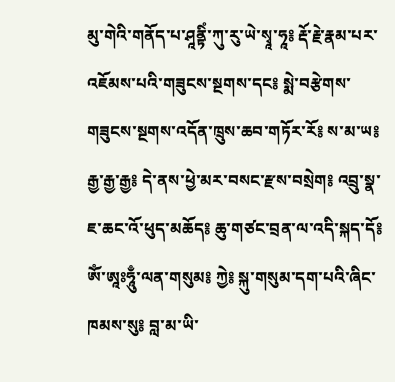མུ་གེའི་གནོད་པ་ཤཱནྟིཾ་ཀུ་རུ་ཡེ་སྭཱ་ཧཱ༔ རྡོ་རྗེ་རྣམ་པར་འཇོམས་པའི་གཟུངས་སྔགས་དང༔ སྨེ་བརྩེགས་གཟུངས་སྔགས་འདོན་ཁྲུས་ཆབ་གཏོར་རོ༔ ས་མ་ཡ༔ རྒྱ་རྒྱ་རྒྱ༔ དེ་ནས་ཕྱེ་མར་བསང་རྫས་བསྲེག༔ འབྲུ་སྣ་ཇ་ཆང་འོ་ཕུད་མཆོད༔ ཆུ་གཙང་བྲན་ལ་འདི་སྐད་དོ༔ ཨོཾ་ཨཱཿཧཱུྃ་ལན་གསུམ༔ ཀྱེ༔ སྐུ་གསུམ་དག་པའི་ཞིང་ཁམས་སུ༔ བླ་མ་ཡི་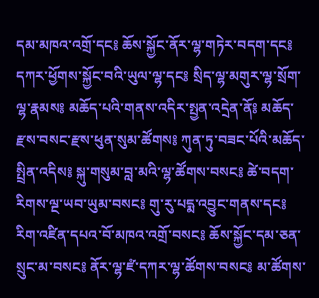དམ་མཁའ་འགྲོ་དང༔ ཆོས་སྐྱོང་ནོར་ལྷ་གཏེར་བདག་དང༔ དཀར་ཕྱོགས་སྐྱོང་བའི་ཡུལ་ལྷ་དང༔ སྲིད་ལྷ་མགུར་ལྷ་སྲོག་ལྷ་རྣམས༔ མཆོད་པའི་གནས་འདིར་སྤྱན་འདྲེན་ནོ༔ མཆོད་རྫས་བསང་རྫས་ཕུན་སུམ་ཚོགས༔ ཀུན་ཏུ་བཟང་པོའི་མཆོད་སྤྲིན་འདིས༔ སྐུ་གསུམ་བླ་མའི་ལྷ་ཚོགས་བསང༔ ཚེ་བདག་རིགས་ལྔ་ཡབ་ཡུམ་བསང༔ གུ་རུ་པདྨ་འབྱུང་གནས་དང༔ རིག་འཛིན་དཔའ་བོ་མཁའ་འགྲོ་བསང༔ ཆོས་སྐྱོང་དམ་ཅན་སྲུང་མ་བསང༔ ནོར་ལྷ་ཛཾ་དཀར་ལྷ་ཚོགས་བསང༔ མ་ཚོགས་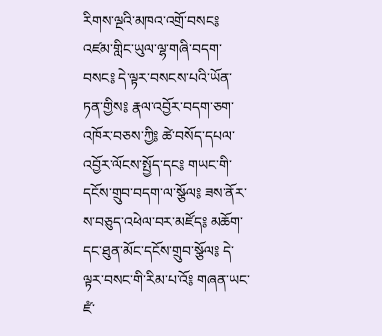རིགས་ལྔའི་མཁའ་འགྲོ་བསང༔ འཛམ་གླིང་ཡུལ་ལྷ་གཞི་བདག་བསང༔ དེ་ལྟར་བསངས་པའི་ཡོན་ཏན་གྱིས༔ རྣལ་འབྱོར་བདག་ཅག་འཁོར་བཅས་ཀྱི༔ ཚེ་བསོད་དཔལ་འབྱོར་ལོངས་སྤྱོད་དང༔ གཡང་གི་དངོས་གྲུབ་བདག་ལ་སྩོལ༔ ཟས་ནོར་ས་བཅུད་འཕེལ་བར་མཛོད༔ མཆོག་དང་ཐུན་མོང་དངོས་གྲུབ་སྩོལ༔ དེ་ལྟར་བསང་གི་རིམ་པ་འོ༔ གཞན་ཡང་ཛཾ་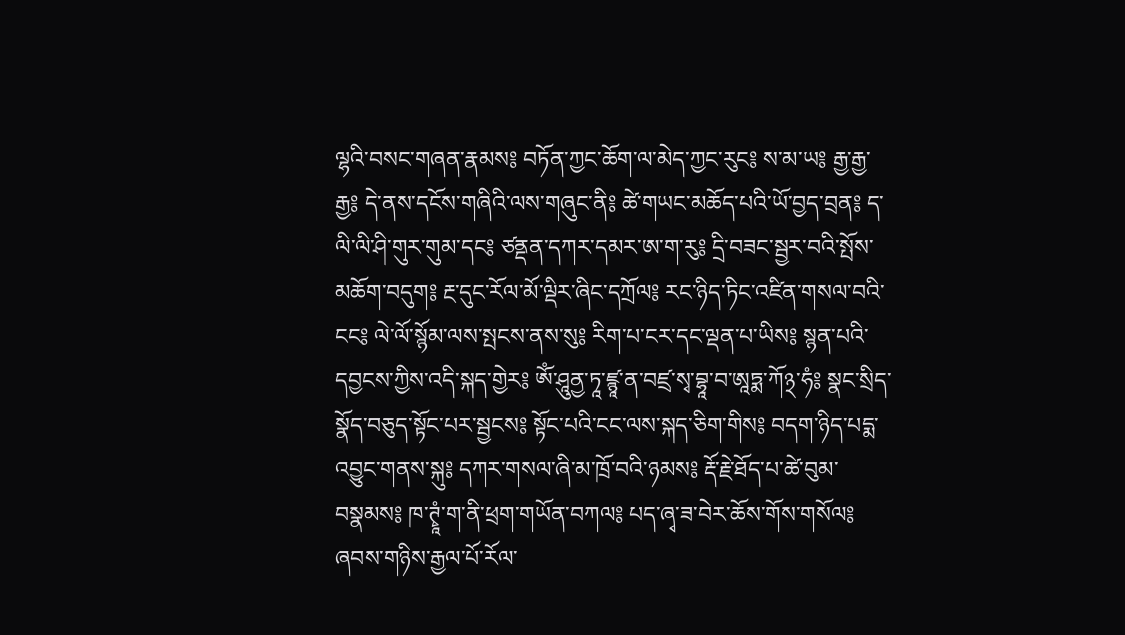ལྷའི་བསང་གཞན་རྣམས༔ བཏོན་ཀྱང་ཆོག་ལ་མེད་ཀྱང་རུང༔ ས་མ་ཡ༔ རྒྱ་རྒྱ་རྒྱ༔ དེ་ནས་དངོས་གཞིའི་ལས་གཞུང་ནི༔ ཚེ་གཡང་མཆོད་པའི་ཡོ་བྱད་བྲན༔ ད་ལི་ལི་ཤི་གུར་གུམ་དང༔ ཙནྡན་དཀར་དམར་ཨ་ག་རུ༔ དྲི་བཟང་སྦྱར་བའི་སྤོས་མཆོག་བདུག༔ རྔ་དུང་རོལ་མོ་ལྡིར་ཞིང་དཀྲོལ༔ རང་ཉིད་ཏིང་འཛིན་གསལ་བའི་ངང༔ ལེ་ལོ་སྙོམ་ལས་སྤངས་ནས་སུ༔ རིག་པ་ངར་དང་ལྡན་པ་ཡིས༔ སྙན་པའི་དབྱངས་ཀྱིས་འདི་སྐད་གྱེར༔ ཨོཾ་ཤཱུནྱ་ཏཱ་ཛྙཱ་ན་བཛྲ་སྭ་བྷཱ་བ་ཨཱཏྨ་ཀོ྅་ཧཾ༔ སྣང་སྲིད་སྣོད་བཅུད་སྟོང་པར་སྦྱངས༔ སྟོང་པའི་ངང་ལས་སྐད་ཅིག་གིས༔ བདག་ཉིད་པདྨ་འབྱུང་གནས་སྐུ༔ དཀར་གསལ་ཞི་མ་ཁྲོ་བའི་ཉམས༔ རྡོ་རྗེ་ཐོད་པ་ཚེ་བུམ་བསྣམས༔ ཁ་ཊྭཱཾ་ག་ནི་ཕྲག་གཡོན་བཀལ༔ པད་ཞྭ་ཟ་བེར་ཆོས་གོས་གསོལ༔ ཞབས་གཉིས་རྒྱལ་པོ་རོལ་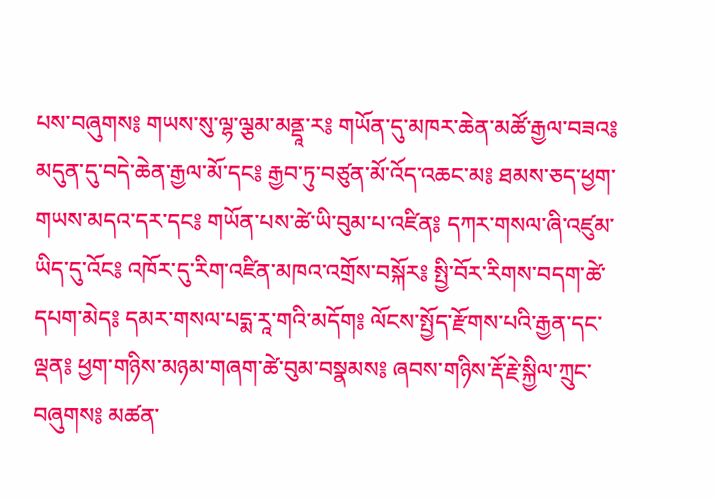པས་བཞུགས༔ གཡས་སུ་ལྷ་ལྕམ་མནྡཱ་ར༔ གཡོན་དུ་མཁར་ཆེན་མཚོ་རྒྱལ་བཟའ༔ མདུན་དུ་བདེ་ཆེན་རྒྱལ་མོ་དང༔ རྒྱབ་ཏུ་བཙུན་མོ་འོད་འཆང་མ༔ ཐམས་ཅད་ཕྱག་གཡས་མདའ་དར་དང༔ གཡོན་པས་ཚེ་ཡི་བུམ་པ་འཛིན༔ དཀར་གསལ་ཞི་འཛུམ་ཡིད་དུ་འོང༔ འཁོར་དུ་རིག་འཛིན་མཁའ་འགྲོས་བསྐོར༔ སྤྱི་བོར་རིགས་བདག་ཚེ་དཔག་མེད༔ དམར་གསལ་པདྨ་རཱ་གའི་མདོག༔ ལོངས་སྤྱོད་རྫོགས་པའི་རྒྱན་དང་ལྡན༔ ཕྱག་གཉིས་མཉམ་གཞག་ཚེ་བུམ་བསྣམས༔ ཞབས་གཉིས་རྡོ་རྗེ་སྐྱིལ་ཀྲུང་བཞུགས༔ མཚན་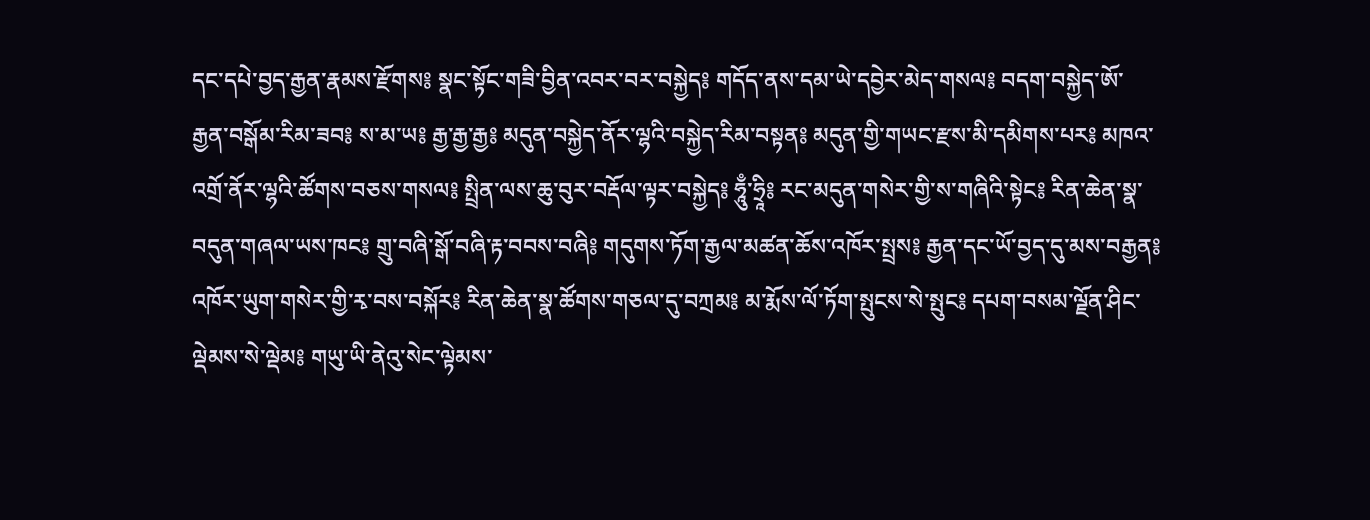དང་དཔེ་བྱད་རྒྱན་རྣམས་རྫོགས༔ སྣང་སྟོང་གཟི་བྱིན་འབར་བར་བསྐྱེད༔ གདོད་ནས་དམ་ཡེ་དབྱེར་མེད་གསལ༔ བདག་བསྐྱེད་ཨོ་རྒྱན་བསྒོམ་རིམ་ཟབ༔ ས་མ་ཡ༔ རྒྱ་རྒྱ་རྒྱ༔ མདུན་བསྐྱེད་ནོར་ལྷའི་བསྐྱེད་རིམ་བསྟན༔ མདུན་གྱི་གཡང་རྫས་མི་དམིགས་པར༔ མཁའ་འགྲོ་ནོར་ལྷའི་ཚོགས་བཅས་གསལ༔ སྤྲིན་ལས་ཆུ་བུར་བརྡོལ་ལྟར་བསྐྱེད༔ ཧཱུྃ་ཧྲཱི༔ རང་མདུན་གསེར་གྱི་ས་གཞིའི་སྟེང༔ རིན་ཆེན་སྣ་བདུན་གཞལ་ཡས་ཁང༔ གྲུ་བཞི་སྒོ་བཞི་རྟ་བབས་བཞི༔ གདུགས་ཏོག་རྒྱལ་མཚན་ཆོས་འཁོར་སྤྲས༔ རྒྱན་དང་ཡོ་བྱད་དུ་མས་བརྒྱན༔ འཁོར་ཡུག་གསེར་གྱི་རྭ་བས་བསྐོར༔ རིན་ཆེན་སྣ་ཚོགས་གཅལ་དུ་བཀྲམ༔ མ་རྨོས་ལོ་ཏོག་སྤུངས་སེ་སྤུང༔ དཔག་བསམ་ལྗོན་ཤིང་ལྡེམས་སེ་ལྡེམ༔ གཡུ་ཡི་ནེའུ་སེང་ལྟེམས་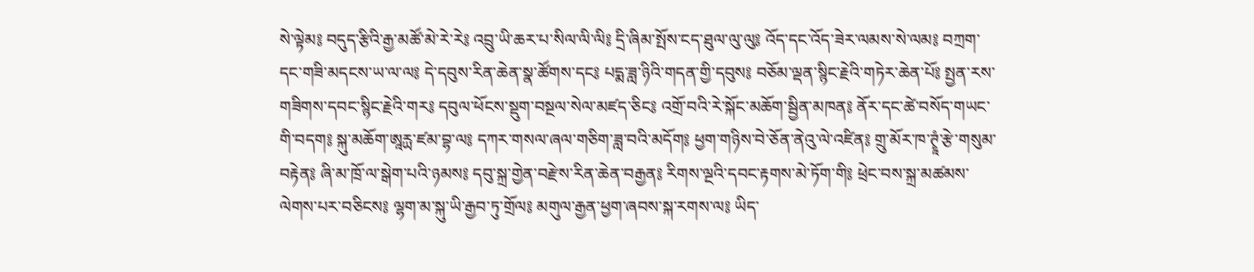སེ་ལྟེམ༔ བདུད་རྩིའི་རྒྱ་མཚོ་མེ་རེ་རེ༔ འབྲུ་ཡི་ཆར་པ་སིལ་ལི་ལི༔ དྲི་ཞིམ་སྤོས་ངད་ཐུལ་ལུ་ལུ༔ འོད་དང་འོད་ཟེར་ལམས་སེ་ལམ༔ བཀྲག་དང་གཟི་མདངས་ཡ་ལ་ལ༔ དེ་དབུས་རིན་ཆེན་སྣ་ཚོགས་དང༔ པདྨ་ཟླ་ཉིའི་གདན་གྱི་དབུས༔ བཅོམ་ལྡན་སྙིང་རྗེའི་གཏེར་ཆེན་པོ༔ སྤྱན་རས་གཟིགས་དབང་སྙིང་རྗེའི་གར༔ དབུལ་ཕོངས་སྡུག་བསྔལ་སེལ་མཛད་ཅིང༔ འགྲོ་བའི་རེ་སྐོང་མཆོག་སྦྱིན་མཁན༔ ནོར་དང་ཚེ་བསོད་གཡང་གི་བདག༔ སྐུ་མཆོག་ཨཱརྻ་ཛམ་བྷ་ལ༔ དཀར་གསལ་ཞལ་གཅིག་ཟླ་བའི་མདོག༔ ཕྱག་གཉིས་བེ་ཅོན་ནེའུ་ལེ་འཛིན༔ གྲུ་མོར་ཁ་ཊྭཱཾ་རྩེ་གསུམ་བརྟེན༔ ཞི་མ་ཁྲོ་ལ་སྒེག་པའི་ཉམས༔ དབུ་སྐྲ་གྱེན་བརྫེས་རིན་ཆེན་བརྒྱན༔ རིགས་ལྔའི་དབང་རྟགས་མེ་ཏོག་གི༔ ཕྲེང་བས་སྐྲ་མཚམས་ལེགས་པར་བཅིངས༔ ལྷག་མ་སྐུ་ཡི་རྒྱབ་ཏུ་གྲོལ༔ མགུལ་རྒྱན་ཕྱག་ཞབས་སྐ་རགས་ལ༔ ཡིད་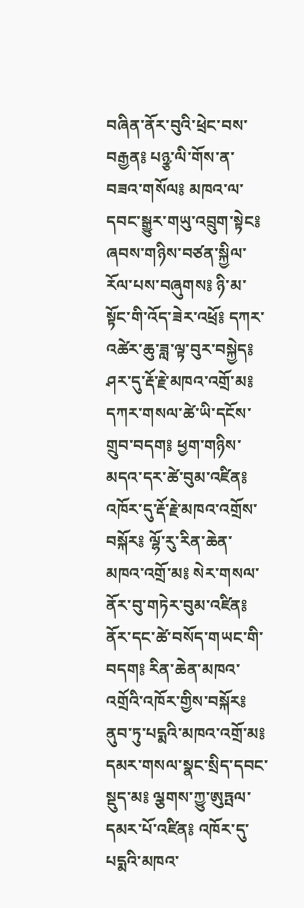བཞིན་ནོར་བུའི་ཕྲེང་བས་བརྒྱན༔ པཉྩ་ལི་གོས་ན་བཟའ་གསོལ༔ མཁའ་ལ་དབང་སྒྱུར་གཡུ་འབྲུག་སྟེང༔ ཞབས་གཉིས་བཙན་སྐྱིལ་རོལ་པས་བཞུགས༔ ཉི་མ་སྟོང་གི་འོད་ཟེར་འཕྲོ༔ དཀར་འཚེར་ཆུ་ཟླ་ལྟ་བུར་བསྐྱེད༔ ཤར་དུ་རྡོ་རྗེ་མཁའ་འགྲོ་མ༔ དཀར་གསལ་ཚེ་ཡི་དངོས་གྲུབ་བདག༔ ཕྱག་གཉིས་མདའ་དར་ཚེ་བུམ་འཛིན༔ འཁོར་དུ་རྡོ་རྗེ་མཁའ་འགྲོས་བསྐོར༔ ལྷོ་རུ་རིན་ཆེན་མཁའ་འགྲོ་མ༔ སེར་གསལ་ནོར་བུ་གཏེར་བུམ་འཛིན༔ ནོར་དང་ཚེ་བསོད་གཡང་གི་བདག༔ རིན་ཆེན་མཁའ་འགྲོའི་འཁོར་གྱིས་བསྐོར༔ ནུབ་ཏུ་པདྨའི་མཁའ་འགྲོ་མ༔ དམར་གསལ་སྣང་སྲིད་དབང་སྡུད་མ༔ ལྕགས་ཀྱུ་ཨུཏྤལ་དམར་པོ་འཛིན༔ འཁོར་དུ་པདྨའི་མཁའ་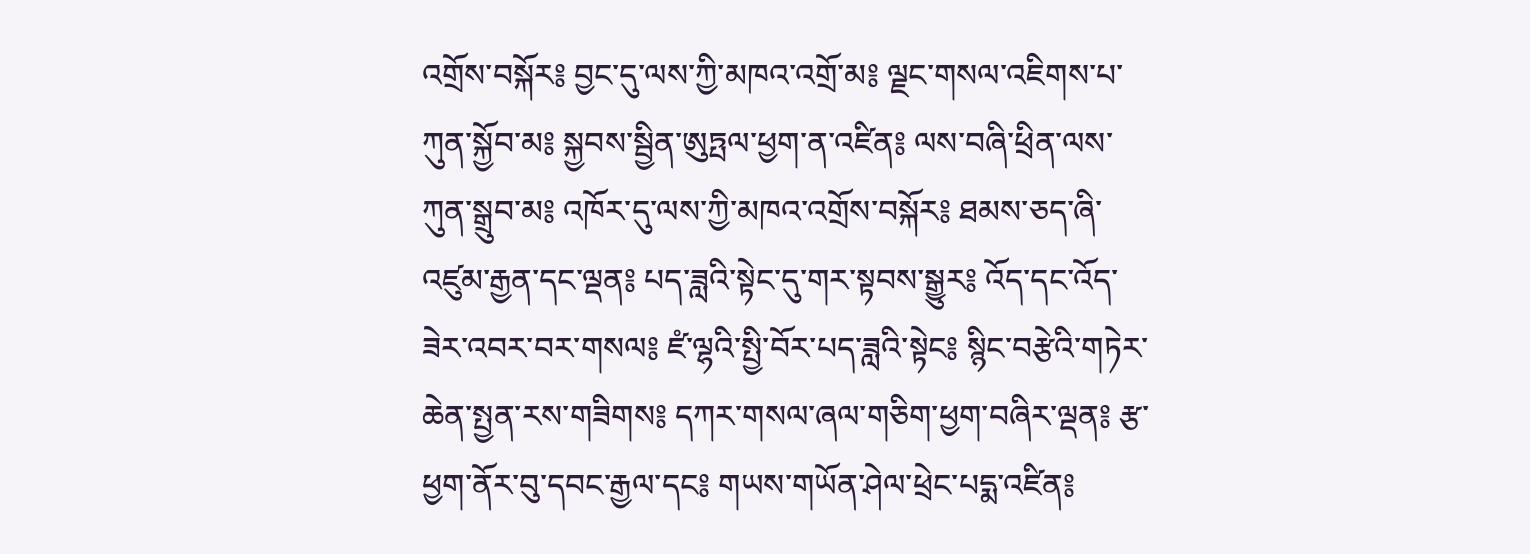འགྲོས་བསྐོར༔ བྱང་དུ་ལས་ཀྱི་མཁའ་འགྲོ་མ༔ ལྗང་གསལ་འཇིགས་པ་ཀུན་སྐྱོབ་མ༔ སྐྱབས་སྦྱིན་ཨུཏྤལ་ཕྱག་ན་འཛིན༔ ལས་བཞི་ཕྲིན་ལས་ཀུན་སྒྲུབ་མ༔ འཁོར་དུ་ལས་ཀྱི་མཁའ་འགྲོས་བསྐོར༔ ཐམས་ཅད་ཞི་འཛུམ་རྒྱན་དང་ལྡན༔ པད་ཟླའི་སྟེང་དུ་གར་སྟབས་སྒྱུར༔ འོད་དང་འོད་ཟེར་འབར་བར་གསལ༔ ཛཾ་ལྷའི་སྤྱི་བོར་པད་ཟླའི་སྟེང༔ སྙིང་བརྩེའི་གཏེར་ཆེན་སྤྱན་རས་གཟིགས༔ དཀར་གསལ་ཞལ་གཅིག་ཕྱག་བཞིར་ལྡན༔ རྩ་ཕྱག་ནོར་བུ་དབང་རྒྱལ་དང༔ གཡས་གཡོན་ཤེལ་ཕྲེང་པདྨ་འཛིན༔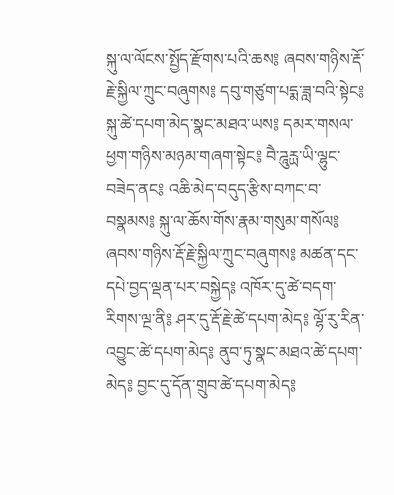སྐུ་ལ་ལོངས་སྤྱོད་རྫོགས་པའི་ཆས༔ ཞབས་གཉིས་རྡོ་རྗེ་སྐྱིལ་ཀྲུང་བཞུགས༔ དབུ་གཙུག་པདྨ་ཟླ་བའི་སྟེང༔ སྐུ་ཚེ་དཔག་མེད་སྣང་མཐའ་ཡས༔ དམར་གསལ་ཕྱག་གཉིས་མཉམ་གཞག་སྟེང༔ བཻ་ཌཱུརྻ་ཡི་ལྷུང་བཟེད་ནང༔ འཆི་མེད་བདུད་རྩིས་བཀང་བ་བསྣམས༔ སྐུ་ལ་ཆོས་གོས་རྣམ་གསུམ་གསོལ༔ ཞབས་གཉིས་རྡོ་རྗེ་སྐྱིལ་ཀྲུང་བཞུགས༔ མཚན་དང་དཔེ་བྱད་ལྡན་པར་བསྐྱེད༔ འཁོར་དུ་ཚེ་བདག་རིགས་ལྔ་ནི༔ ཤར་དུ་རྡོ་རྗེ་ཚེ་དཔག་མེད༔ ལྷོ་རུ་རིན་འབྱུང་ཚེ་དཔག་མེད༔ ནུབ་ཏུ་སྣང་མཐའ་ཚེ་དཔག་མེད༔ བྱང་དུ་དོན་གྲུབ་ཚེ་དཔག་མེད༔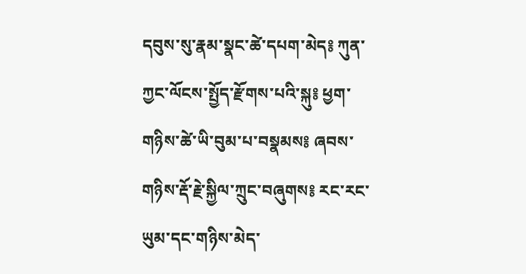དབུས་སུ་རྣམ་སྣང་ཚེ་དཔག་མེད༔ ཀུན་ཀྱང་ལོངས་སྤྱོད་རྫོགས་པའི་སྐུ༔ ཕྱག་གཉིས་ཚེ་ཡི་བུམ་པ་བསྣམས༔ ཞབས་གཉིས་རྡོ་རྗེ་སྐྱིལ་ཀྲུང་བཞུགས༔ རང་རང་ཡུམ་དང་གཉིས་མེད་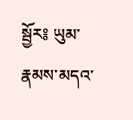སྦྱོར༔ ཡུམ་རྣམས་མདའ་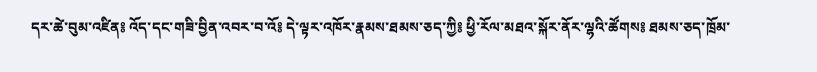དར་ཚེ་བུམ་འཛིན༔ འོད་དང་གཟི་བྱིན་འབར་བ་འོ༔ དེ་ལྟར་འཁོར་རྣམས་ཐམས་ཅད་ཀྱི༔ ཕྱི་རོལ་མཐའ་སྐོར་ནོར་ལྷའི་ཚོགས༔ ཐམས་ཅད་ཁྲོམ་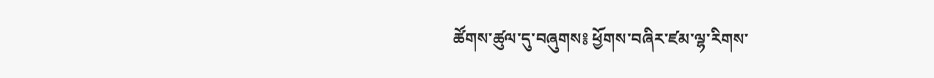ཚོགས་ཚུལ་དུ་བཞུགས༔ ཕྱོགས་བཞིར་ཛམ་ལྷ་རིགས་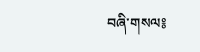བཞི་གསལ༔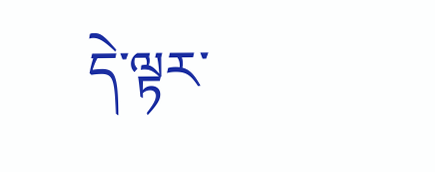དེ་ལྟར་